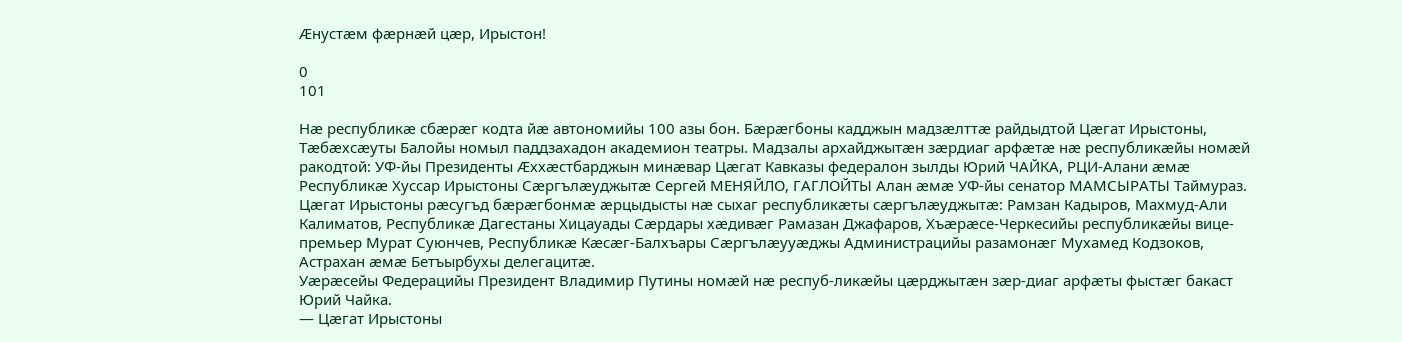Æнустæм фæрнæй цæр, Ирыстон!

0
101

Нæ республикæ сбæрæг кодта йæ автономийы 100 азы бон. Бæрæгбоны кадджын мадзæлттæ райдыдтой Цæгат Ирыстоны, Тæбæхсæуты Балойы номыл паддзахадон академион театры. Мадзалы архайджытæн зæрдиаг арфæтæ нæ республикæйы номæй ракодтой: УФ-йы Президенты Æххæстбарджын минæвар Цæгат Кавказы федералон зылды Юрий ЧАЙКА, РЦИ-Алани æмæ Республикæ Хуссар Ирыстоны Сæргълæуджытæ Сергей МЕНЯЙЛО, ГАГЛОЙТЫ Алан æмæ УФ-йы сенатор МАМСЫРАТЫ Таймураз.
Цæгат Ирыстоны рæсугъд бæрæгбонмæ æрцыдысты нæ сыхаг республикæты сæргълæуджытæ: Рамзан Кадыров, Махмуд-Али Калиматов, Республикæ Дагестаны Хицауады Сæрдары хæдивæг Рамазан Джафаров, Хъæрæсе-Черкесийы республикæйы вице-премьер Мурат Суюнчев, Республикæ Кæсæг-Балхъары Сæргълæууæджы Администрацийы разамонæг Мухамед Кодзоков, Астрахан æмæ Бетъырбухы делегацитæ.
Уæрæсейы Федерацийы Президент Владимир Путины номæй нæ респуб-ликæйы цæрджытæн зæр-диаг арфæты фыстæг бакаст Юрий Чайка.
— Цæгат Ирыстоны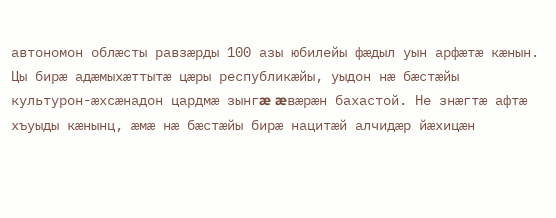автономон облæсты равзæрды 100 азы юбилейы фæдыл уын арфæтæ кæнын. Цы бирæ адæмыхæттытæ цæры республикæйы, уыдон нæ бæстæйы культурон-æхсæнадон цардмæ зынгæ æвæрæн бахастой. Не знæгтæ афтæ хъуыды кæнынц, æмæ нæ бæстæйы бирæ нацитæй алчидæр йæхицæн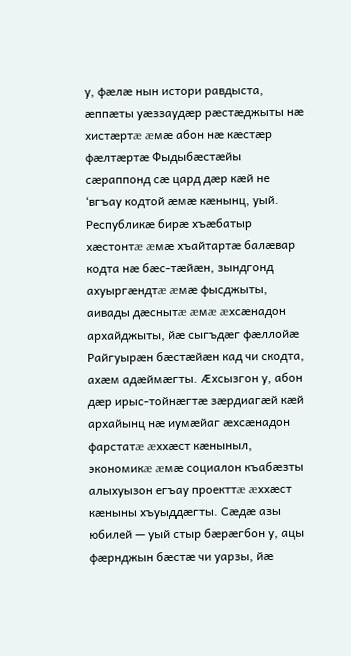у, фæлæ нын истори равдыста, æппæты уæззаудæр рæстæджыты нæ хистæртæ æмæ абон нæ кæстæр фæлтæртæ Фыдыбæстæйы сæраппонд сæ цард дæр кæй не ‘вгъау кодтой æмæ кæнынц, уый. Республикæ бирæ хъæбатыр хæстонтæ æмæ хъайтартæ балæвар кодта нæ бæс-тæйæн, зындгонд ахуыргæндтæ æмæ фысджыты, аивады дæснытæ æмæ æхсæнадон архайджыты, йæ сыгъдæг фæллойæ Райгуырæн бæстæйæн кад чи скодта, ахæм адæймæгты. Æхсызгон у, абон дæр ирыс-тойнæгтæ зæрдиагæй кæй архайынц нæ иумæйаг æхсæнадон фарстатæ æххæст кæныныл, экономикæ æмæ социалон къабæзты алыхуызон егъау проекттæ æххæст кæныны хъуыддæгты. Сæдæ азы юбилей — уый стыр бæрæгбон у, ацы фæрнджын бæстæ чи уарзы, йæ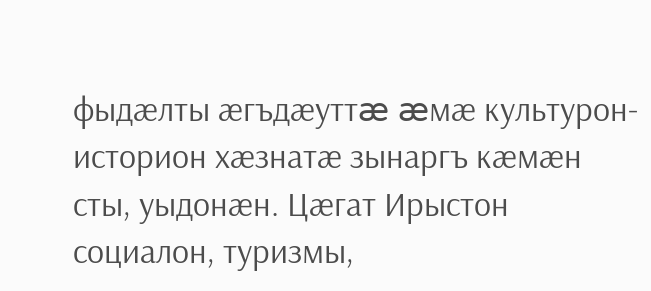фыдæлты æгъдæуттæ æмæ культурон-историон хæзнатæ зынаргъ кæмæн сты, уыдонæн. Цæгат Ирыстон социалон, туризмы,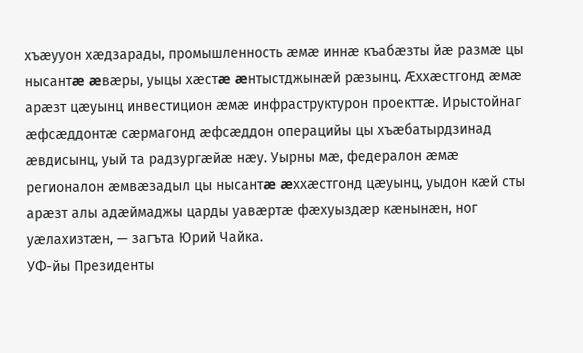хъæууон хæдзарады, промышленность æмæ иннæ къабæзты йæ размæ цы нысантæ æвæры, уыцы хæстæ æнтыстджынæй рæзынц. Æххæстгонд æмæ арæзт цæуынц инвестицион æмæ инфраструктурон проекттæ. Ирыстойнаг æфсæддонтæ сæрмагонд æфсæддон операцийы цы хъæбатырдзинад æвдисынц, уый та радзургæйæ нæу. Уырны мæ, федералон æмæ регионалон æмвæзадыл цы нысантæ æххæстгонд цæуынц, уыдон кæй сты арæзт алы адæймаджы царды уавæртæ фæхуыздæр кæнынæн, ног уæлахизтæн, — загъта Юрий Чайка.
УФ-йы Президенты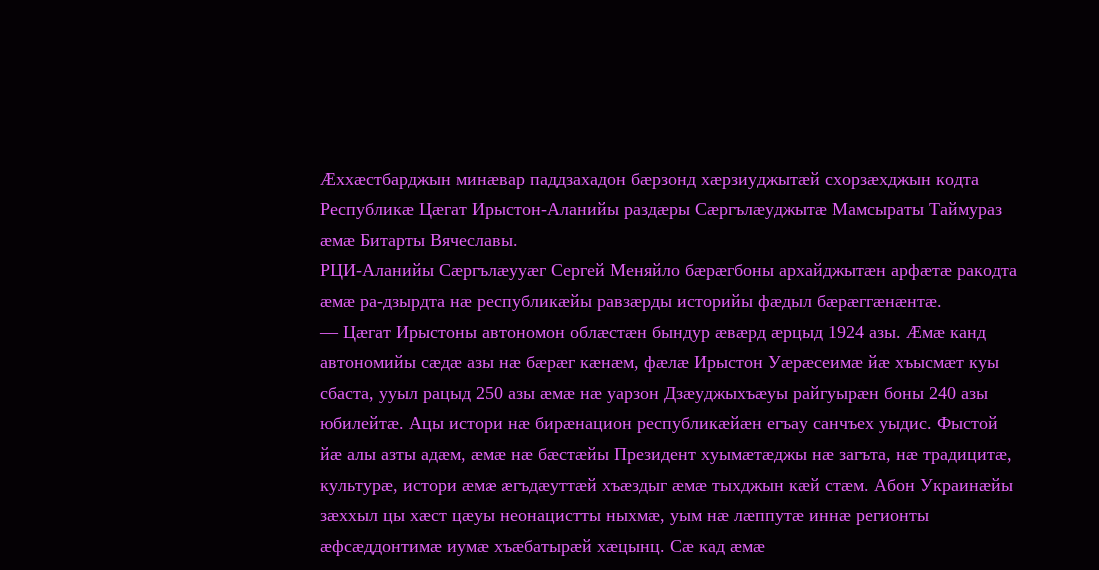Æххæстбарджын минæвар паддзахадон бæрзонд хæрзиуджытæй схорзæхджын кодта Республикæ Цæгат Ирыстон-Аланийы раздæры Сæргълæуджытæ Мамсыраты Таймураз æмæ Битарты Вячеславы.
РЦИ-Аланийы Сæргълæууæг Сергей Меняйло бæрæгбоны архайджытæн арфæтæ ракодта æмæ ра-дзырдта нæ республикæйы равзæрды историйы фæдыл бæрæггæнæнтæ.
— Цæгат Ирыстоны автономон облæстæн бындур æвæрд æрцыд 1924 азы. Æмæ канд автономийы сæдæ азы нæ бæрæг кæнæм, фæлæ Ирыстон Уæрæсеимæ йæ хъысмæт куы сбаста, ууыл рацыд 250 азы æмæ нæ уарзон Дзæуджыхъæуы райгуырæн боны 240 азы юбилейтæ. Ацы истори нæ бирæнацион республикæйæн егъау санчъех уыдис. Фыстой йæ алы азты адæм, æмæ нæ бæстæйы Президент хуымæтæджы нæ загъта, нæ традицитæ, культурæ, истори æмæ æгъдæуттæй хъæздыг æмæ тыхджын кæй стæм. Абон Украинæйы зæххыл цы хæст цæуы неонацистты ныхмæ, уым нæ лæппутæ иннæ регионты æфсæддонтимæ иумæ хъæбатырæй хæцынц. Сæ кад æмæ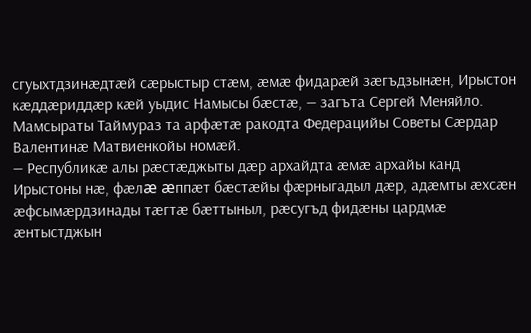сгуыхтдзинæдтæй сæрыстыр стæм, æмæ фидарæй зæгъдзынæн, Ирыстон кæддæриддæр кæй уыдис Намысы бæстæ, — загъта Сергей Меняйло.
Мамсыраты Таймураз та арфæтæ ракодта Федерацийы Советы Сæрдар Валентинæ Матвиенкойы номæй.
— Республикæ алы рæстæджыты дæр архайдта æмæ архайы канд Ирыстоны нæ, фæлæ æппæт бæстæйы фæрныгадыл дæр, адæмты æхсæн æфсымæрдзинады тæгтæ бæттыныл, рæсугъд фидæны цардмæ æнтыстджын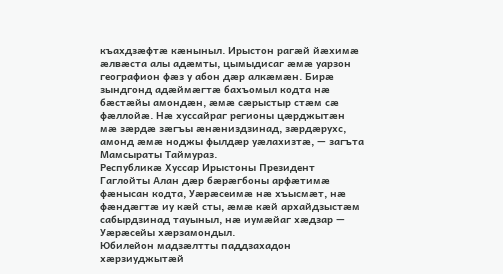къахдзæфтæ кæныныл. Ирыстон рагæй йæхимæ æлвæста алы адæмты, цымыдисаг æмæ уарзон географион фæз у абон дæр алкæмæн. Бирæ зындгонд адæймæгтæ бахъомыл кодта нæ бæстæйы амондæн, æмæ сæрыстыр стæм сæ фæллойæ. Нæ хуссайраг регионы цæрджытæн мæ зæрдæ зæгъы æнæниздзинад, зæрдæрухс, амонд æмæ ноджы фылдæр уæлахизтæ, — загъта Мамсыраты Таймураз.
Республикæ Хуссар Ирыстоны Президент Гаглойты Алан дæр бæрæгбоны арфæтимæ фæнысан кодта, Уæрæсеимæ нæ хъысмæт, нæ фæндæгтæ иу кæй сты, æмæ кæй архайдзыстæм сабырдзинад тауыныл, нæ иумæйаг хæдзар — Уæрæсейы хæрзамондыл.
Юбилейон мадзæлтты паддзахадон хæрзиуджытæй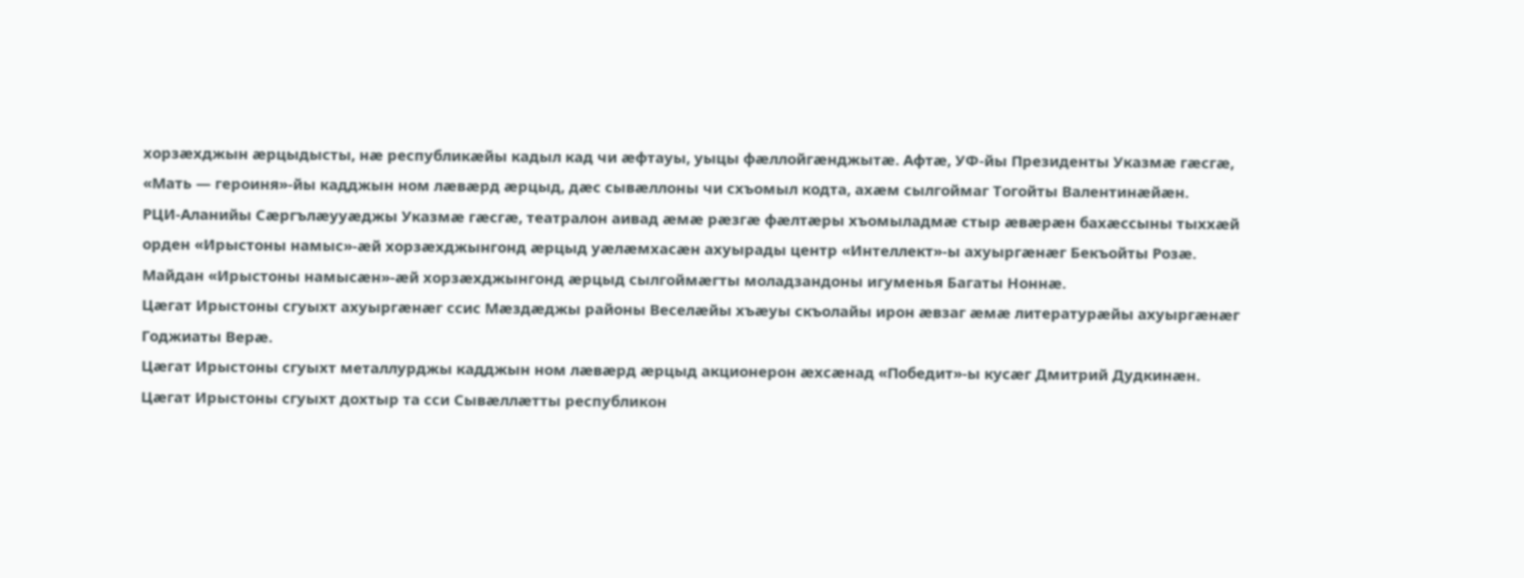хорзæхджын æрцыдысты, нæ республикæйы кадыл кад чи æфтауы, уыцы фæллойгæнджытæ. Афтæ, УФ-йы Президенты Указмæ гæсгæ, «Мать — героиня»-йы кадджын ном лæвæрд æрцыд, дæс сывæллоны чи схъомыл кодта, ахæм сылгоймаг Тогойты Валентинæйæн.
РЦИ-Аланийы Сæргълæууæджы Указмæ гæсгæ, театралон аивад æмæ рæзгæ фæлтæры хъомыладмæ стыр æвæрæн бахæссыны тыххæй орден «Ирыстоны намыс»-æй хорзæхджынгонд æрцыд уæлæмхасæн ахуырады центр «Интеллект»-ы ахуыргæнæг Бекъойты Розæ.
Майдан «Ирыстоны намысæн»-æй хорзæхджынгонд æрцыд сылгоймæгты моладзандоны игуменья Багаты Ноннæ.
Цæгат Ирыстоны сгуыхт ахуыргæнæг ссис Мæздæджы районы Веселæйы хъæуы скъолайы ирон æвзаг æмæ литературæйы ахуыргæнæг Годжиаты Верæ.
Цæгат Ирыстоны сгуыхт металлурджы кадджын ном лæвæрд æрцыд акционерон æхсæнад «Победит»-ы кусæг Дмитрий Дудкинæн.
Цæгат Ирыстоны сгуыхт дохтыр та сси Сывæллæтты республикон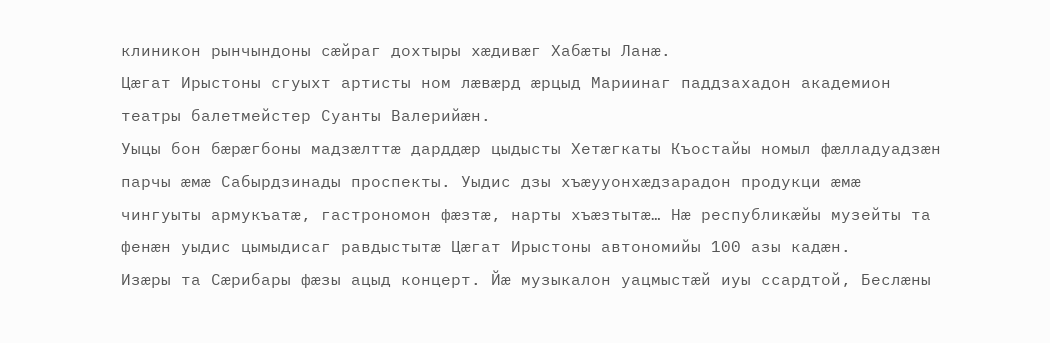клиникон рынчындоны сæйраг дохтыры хæдивæг Хабæты Ланæ.
Цæгат Ирыстоны сгуыхт артисты ном лæвæрд æрцыд Мариинаг паддзахадон академион театры балетмейстер Суанты Валерийæн.
Уыцы бон бæрæгбоны мадзæлттæ дарддæр цыдысты Хетæгкаты Къостайы номыл фæлладуадзæн парчы æмæ Сабырдзинады проспекты. Уыдис дзы хъæууонхæдзарадон продукци æмæ чингуыты армукъатæ, гастрономон фæзтæ, нарты хъæзтытæ… Нæ республикæйы музейты та фенæн уыдис цымыдисаг равдыстытæ Цæгат Ирыстоны автономийы 100 азы кадæн.
Изæры та Сæрибары фæзы ацыд концерт. Йæ музыкалон уацмыстæй иуы ссардтой, Беслæны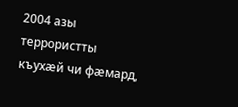2004 азы террористты къухæй чи фæмард,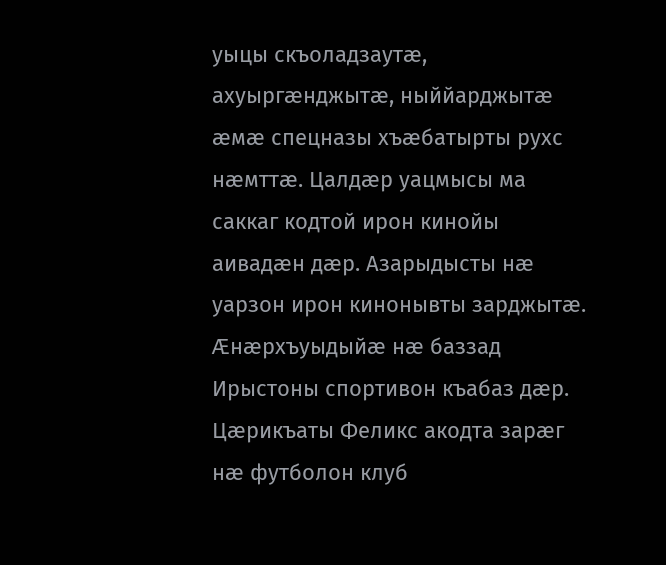уыцы скъоладзаутæ, ахуыргæнджытæ, ныййарджытæ æмæ спецназы хъæбатырты рухс нæмттæ. Цалдæр уацмысы ма саккаг кодтой ирон кинойы аивадæн дæр. Азарыдысты нæ уарзон ирон кинонывты зарджытæ. Æнæрхъуыдыйæ нæ баззад Ирыстоны спортивон къабаз дæр. Цæрикъаты Феликс акодта зарæг нæ футболон клуб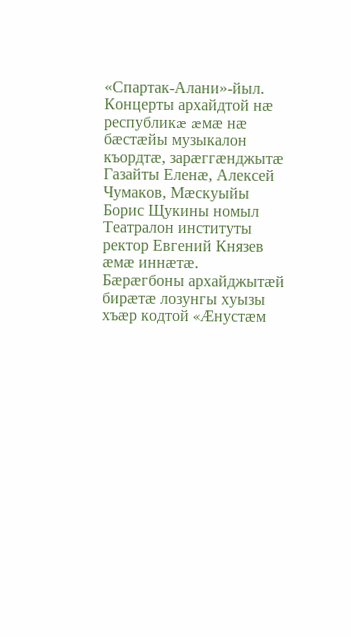«Спартак-Алани»-йыл. Концерты архайдтой нæ республикæ æмæ нæ бæстæйы музыкалон къордтæ, зарæггæнджытæ Газайты Еленæ, Алексей Чумаков, Мæскуыйы Борис Щукины номыл Театралон институты ректор Евгений Князев æмæ иннæтæ.
Бæрæгбоны архайджытæй бирæтæ лозунгы хуызы хъæр кодтой «Æнустæм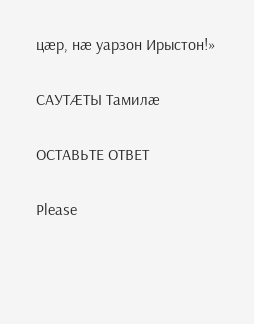цæр, нæ уарзон Ирыстон!»

САУТÆТЫ Тамилæ

ОСТАВЬТЕ ОТВЕТ

Please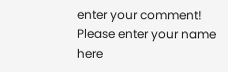enter your comment!
Please enter your name here